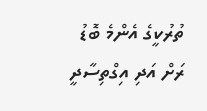ތުރުކީގެ އެންމެ ބޮޑު ރަށް އަދި އިގްތިސާދީ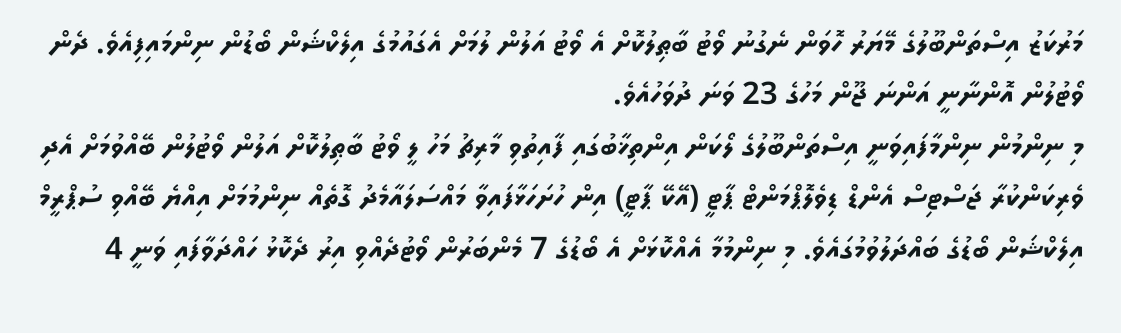މަރުކަޒު އިސްތަންބޫލުގެ މޭޔަރު ހޮވަން ނެގުނު ވޯޓު ބާޠިލުކޮށް އެ ވޯޓު އަލުން ލުމަށް އެގައުމުގެ އިލެކްޝަން ބޯޑުން ނިންމައިފިއެވެ. ދެން ވޯޓުލުން އޮންނާނީ އަންނަ ޖޫން މަހުގެ 23 ވަނަ ދުވަހުއެވެ.
މި ނިންމުން ނިންމާފައިވަނީ އިސްތަންބޫލުގެ ލޯކަން އިންތިޚާބުގައި ފާއިތުވި މާރިޗު މަހު ލީ ވޯޓު ބާޠިލުކޮށް އަލުން ވޯޓުލުން ބޭއްވުމަށް އެދި ވެރިކަންކުރާ ޖަސްޓިސް އެންޑް ޑިވެލޮޕްމަންޓް ޕާޓީ (އޭކޭ ޕާޓީ) އިން ހުށަހަޅާފައިވާ މައްސަލައާމެދު ގޮތެއް ނިންމުމަށް އިއްޔެ ބޭއްވި ސުޕްރީމް އިލެކްޝަން ބޯޑުގެ ބައްދަލުވުމުގައެވެ. މި ނިންމުމާ އެއްކޮޅަށް އެ ބޯޑުގެ 7 މެންބަރުން ވޯޓުދެއްވި އިރު ދެކޮޅު ހައްދަވާފައި ވަނީ 4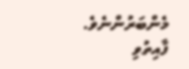މެންބަރުންނެވެ.
ފާއިތުވި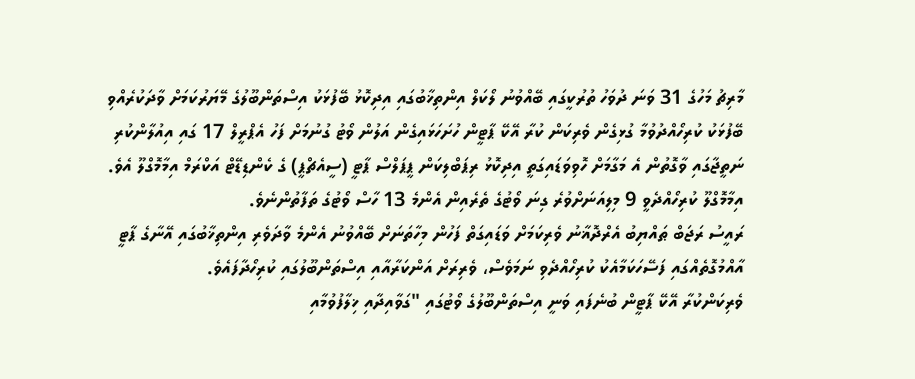މާރިޗު މަހުގެ 31 ވަނަ ދުވަހު ތުރުކީގައި ބޭއްވުނު ލޯކަލް އިންތިޚާބުގައި އިދިކޮޅު ބޭފުޅަކު އިސްތަންބޫލުގެ މޭޔަރުކަމަށް ވާދަކުރެއްވި ބޭފުޅަކު ކުރިހޯއްދުވުމާ ގުޅިގެން ވެރިކަން ކުރާ އޭކޭ ޕާޓީން ހުށަހަޅައިގެން އަލުން ވޯޓު ގުނުމަށް ފަހު އެޕްރީލް 17 ގައި އިއުލާންކުރި ނަތީޖާގައި ވާގޮތުން އެ މަގާމަށް ހޮވިވަޑައިގަތީ އިދިކޮޅު ރިޕަބްލިކަން ޕީޕަލްސް ޕާޓީ (ސީއެޗްޕީ) ގެ ކެންޑިޑޭޓް އަކްރަމް އިމާމޮގްލޫ އެވެ.
އިމާމޮގްލޫ ކުރިހޯއްދެވީ 9 މިލިއަނަށްވުރެ ގިނަ ވޯޓުގެ ތެރެއިން އެންމެ 13 ހާސް ވޯޓުގެ ތަފާތުންނެވެ.
ރައީސު ރަޖަބް ޠައްޔިބު އެރްދޮޣާނު ވެރިކަމަށް ވަޑައިގަތް ފަހުން މިހާތަނަށް ބޭއްވުނު އެންމެ ވާދަވެރި އިންތިޚާބުގައި އޭނާގެ ޕާޓީ އާއްމުގޮތެއްގައި ފަސޭހަކަމާއެކު ކުރިހޯއްދެވި ނަމަވެސް، ވެރިރަށް އަންކަރާއާއި އިސްތަންބޫލުގައި ކުރިހޯދާފައެވެ.
ވެރިކަންކުރާ އޭކޭ ޕާޓީން ބުނެފައި ވަނީ އިސްތަންބޫލުގެ ވޯޓުގައި "ގަވާއިދާއި ޚިލާފުވުމާއި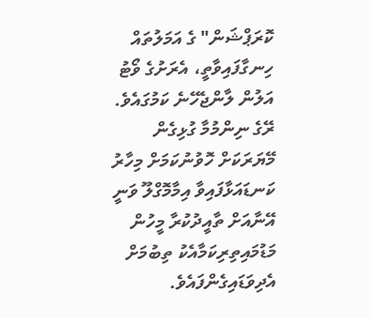ކޮރަޕްޝަން" ގެ އަމަލުތައް ހިނގާފައިވާތީ، އެރަށުގެ ވޯޓު އަލުން ލާންޖެހޭނެ ކަމުގައެވެ.
ރޭގެ ނިންމުމާ ގުޅިގެން މޭޔަރަކަށް ހޮވުނުކަމަށް މިހާރު ކަނޑައަޅާފައިވާ އިމާމޮގްލޫ ވަނީ އޭނާއަށް ތާއީދުކުރާ މީހުން މަޑުމައިތިރިކަމާއެކު ތިބުމަށް އެދިވަޑައިގެންފައެވެ.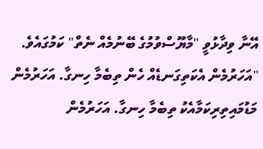އޭނާ ވިދާޅުވީ "މާޔޫސްވުމުގެ ބޭނުމެއް ނެތް" ކަމުގައެވެ.
"އަހަރުމެން އެކަތިގަނޑެއް ހެން ތިބެމާ ހިނގާ. އަހަރުމެން މަޑުމައިތިރިކަމާއެކު ތިބެމާ ހިނގާ. އަހަރުމެން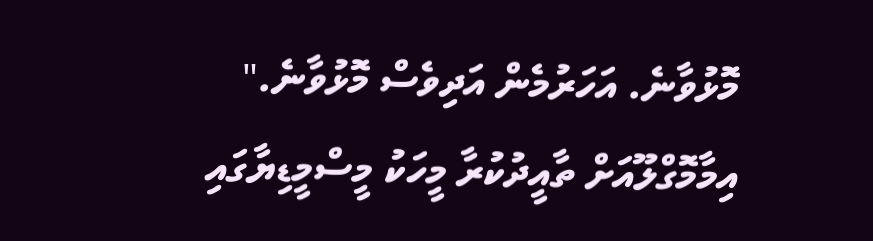މޮޅުވާނެ. އަހަރުމެން އަދިވެސް މޮޅުވާނެ." އިމާމޮގްލޫއަށް ތާއީދުކުރާ މީހަކު މީސްމީޑިޔާގައި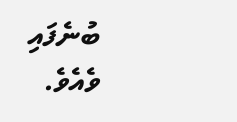ބުނެފައި ވެއެވެ.